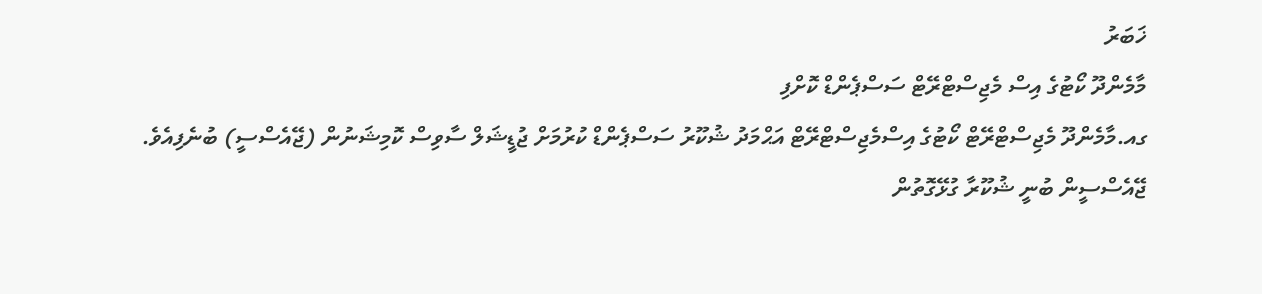ޚަބަރު
މާމެންދޫ ކޯޓުގެ އިސް މެޖިސްޓްރޭޓް ސަސްޕެންޑް ކޮށްފި
ގއ.މާމެންދޫ މެޖިސްޓްރޭޓް ކޯޓުގެ އިސްމެޖިސްޓްރޭޓް އަޙްމަދު ޝުކޫރު ސަސްޕެންޑް ކުރުމަށް ޖުޑީޝަލް ސާވިސް ކޮމިޝަނުން (ޖޭއެސްސީ) ބުނެފިއެވެ.
ޖޭއެސްސީން ބުނީ ޝުކޫރާ ގުޅޭގޮތުން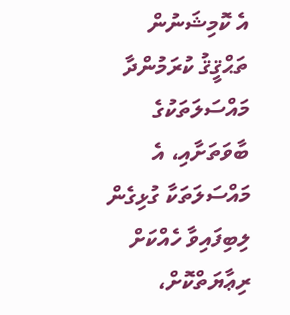އެ ކޮމިޝަނުން ތަޙްޤީޤު ކުރަމުންދާ މައްސަލަތަކުގެ ބާވަތަށާއި، އެ މައްސަލަތަކާ ގުޅިގެން ލިބިފައިވާ ހެއްކަށް ރިޢާޔަތްކޮށް،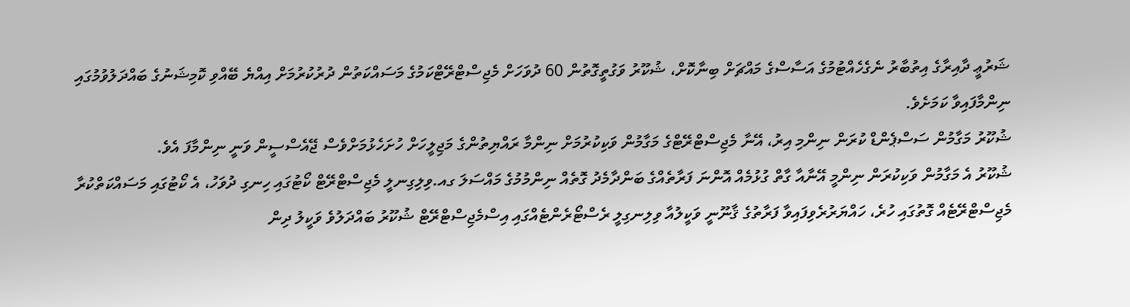ޝަރުޢީ ދާއިރާގެ އިތުބާރު ނެގެހެއްޓުމުގެ އަސާސްގެ މައްޗަށް ބިނާކޮށް، ޝުކޫރު ވަގުތީގޮތުން 60 ދުވަހަށް މެޖިސްޓްރޭޓްކަމުގެ މަސައްކަތުން ދުރުކުރުމަށް އިއްޔެ ބޭއްވި ކޮމިޝަނުގެ ބައްދަލުވުމުގައި ނިންމާފައިވާ ކަމަށެވެ.
ޝުކޫރު މަގާމުން ސަސްޕެންޑް ކުރަން ނިންމި އިރު، އޭނާ މެޖިސްޓްރޭޓްގެ މަގާމުން ވަކިކުރުމަށް ނިންމާ ރައްޔިތުންގެ މަޖިލީހަށް ހުށަހެޅުމަށްވެސް ޖޭއެސްސީން ވަނީ ނިންމާފަ އެވެ.
ޝުކޫރު އެ މަގާމުން ވަކިކުރަން ނިންމީ އޭނާއާ ގާތް ގުޅުމެއް އޮންނަ ފަރާތެއްގެ ބަންދާމެދު ގޮތެއް ނިންމުމުގެ މައްސަލަ ގއ.ވިލިގިނލީ މެޖިސްޓްރޭޓް ކޯޓުގައި ހިނގި ދުވަހު، އެ ކޯޓުގައި މަސައްކަތްކުރާ މެޖިސްޓްރޭޓެއް ގޮތުގައި ހުރެ، ހައްޔަރުރެވިފައިވާ ފަރާތުގެ ޤާނޫނީ ވަކީލުއާ ވިލިނގިލީ ރެސްޓޯރެންޓެއްގައި އިސްމެޖިސްޓްރޭޓް ޝުކޫރު ބައްދަލުވެ ވަކީލު ދިން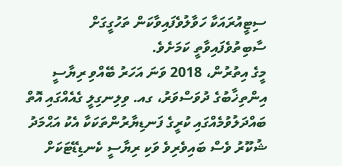ސިޓީއުރައަކާ ހަވާލުވެފައިވާކަން ތަހުގީގަށް ސާބިތުވެފައިވާތީ ކަމަށެވެ.
މީގެ އިތުރުން، 2018 ވަނަ އަހަރު ބޭއްވި ރިޔާސީ އިންތިޚާބުގެ ދުވަސްވަރު، ގއ. ވިލިނގިލީ ގެއެއްގައި އޮތް ބައްދަލުވުމެއްގައި ކުރީގެ ފަނޑިޔާރުންތަކަކާ އެކު އަޙްމަދު ޝުކޫރު ވެސް ބައިވެރިވެ ވަކި ރިޔާސީ ކެނޑިޑޭޓަކަށް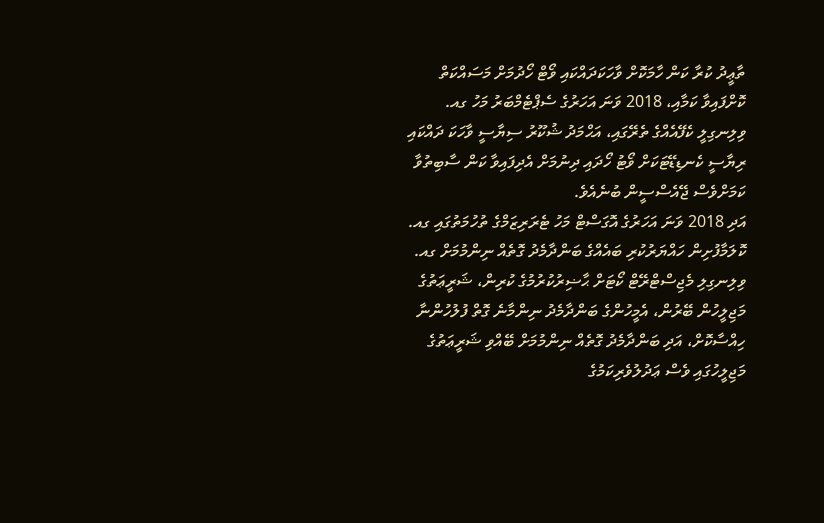ތާޢީދު ކުރާ ކަން ހާމަކޮށް ވާހަކަދައްކައި ވޯޓް ހޯދުމަށް މަސައްކަތް ކޮށްފައިވާ ކަމާއި، 2018 ވަނަ އަހަރުގެ ސެޕްޓެމްބަރު މަހު ގއ. ވިލިނގިލީ ކެފޭއެއްގެ ތެރޭގައި، އަޙްމަދު ޝުކޫރު ސިޔާސީ ވާހަކަ ދައްކައި ރިޔާސީ ކެނޑިޑޭޓަކަށް ވޯޓު ހޯދައި ދިނުމަށް އެދިފައިވާ ކަން ސާބިތުވާ ކަމަށްވެސް ޖޭއެސްސީން ބުނެއެވެ.
އަދި 2018 ވަނަ އަހަރުގެ އޮގަސްޓް މަހު ޓެރަރިޒަމްގެ ތުހުމަތުގައި ގއ. ކޮލަމާފުށިން ހައްޔަރުކުރި ބައެއްގެ ބަންދާމެދު ގޮތެއް ނިންމުމަށް ގއ. ވިލިނގިލި މެޖިސްޓްރޭޓް ކޯޓަށް ޙާޟިރުކުރުމުގެ ކުރިން، ޝަރީޢަތުގެ މަޖިލީހުން ބޭރުން، އެމީހުންގެ ބަންދާމެދު ނިންމާނެ ގޮތް ފުލުހުންނާ ހިއްސާކޮށް، އަދި ބަންދާމެދު ގޮތެއް ނިންމުމަށް ބޭއްވި ޝަރީޢަތުގެ މަޖިލީހުގައި ވެސް ޢަދުލުވެރިކަމުގެ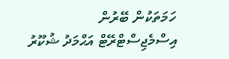ހަމަތަކުން ބޭރުން އިސްމެޖިސްޓްރޭޓް އަޙްމަދު ޝުކޫރު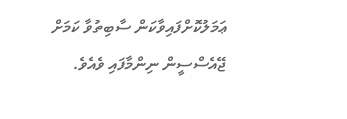ޢަމަލުކޮށްފައިވާކަން ސާބިތުވާ ކަމަށް ޖޭއެސްސީން ނިންމާފައި ވެއެވެ.